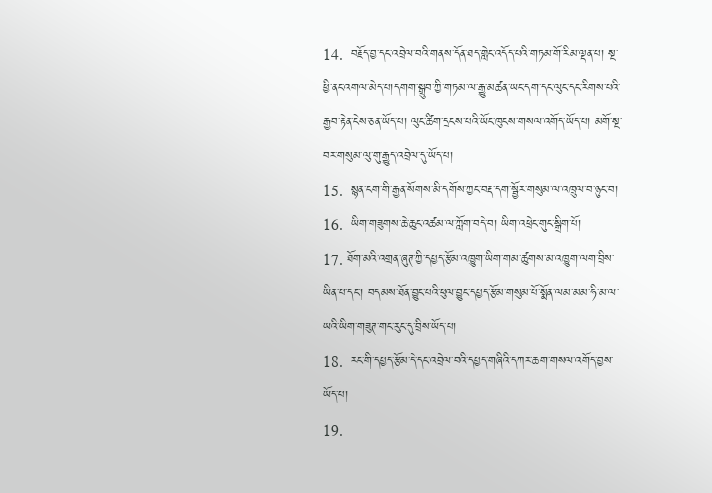14.  བརྗོད་བྱ་དང་འབྲེལ་བའི་གནས་དོན་ཐད་གླེང་འདོད་པའི་གཏམ་གོ་རིམ་ལྡན་པ། སྔ་ཕྱི་ནང་འགལ་མེད་པ།དགག་སྒྲུབ་ཀྱི་གཏམ་ལ་རྒྱུ་མཚན་ཡང་དག་དང་ལུང་དང་རིགས་པའི་རྒྱབ་རྟེན་ངེས་ཅན་ཡོད་པ། ལུང་ཚིག་དྲངས་པའི་ཡོང་ཁུངས་གསལ་འགོད་ཡོད་པ། མགོ་སྔ་བར་གསུམ་ལུ་གུ་རྒྱུད་འབྲེལ་དུ་ཡོད་པ།
15.  སྙན་ངག་གི་རྒྱན་སོགས་མི་དགོས་ཀྱང་བརྡ་དག་སྦྱོར་གསུམ་ལ་འཁྲུལ་བ་ཉུང་བ།
16.  ཡིག་གཟུགས་ཆེ་ཆུང་འཚམ་ལ་ཀློག་བདེ་བ། ཡིག་འཕྲེང་གུང་སྒྲིག་པོ།
17. ཐོག་མའི་འགྲན་ཞུཊ་ཀྱི་དཔྱད་རྩོམ་འཁྱུག་ཡིག་གམ་ཚུགས་མ་འཁྱུག་ལག་བྲིས་ཡིན་པ་དང་། བདམས་ཐོན་བྱུང་པའི་ཕུལ་བྱུང་དཔྱད་རྩོམ་གསུམ་པོ་སྨོན་ལམ་མམ་ཧི་མ་ལ་ཡའི་ཡིག་གཟུཊ་གང་རུང་དུ་བྲིས་ཡོད་པ།
18.  རང་གི་དཔྱད་རྩོམ་དེ་དང་འབྲེལ་བའི་དཔྱད་གཞིའི་དཀར་ཆག་གསལ་འགོད་བྱས་ཡོད་པ།
19.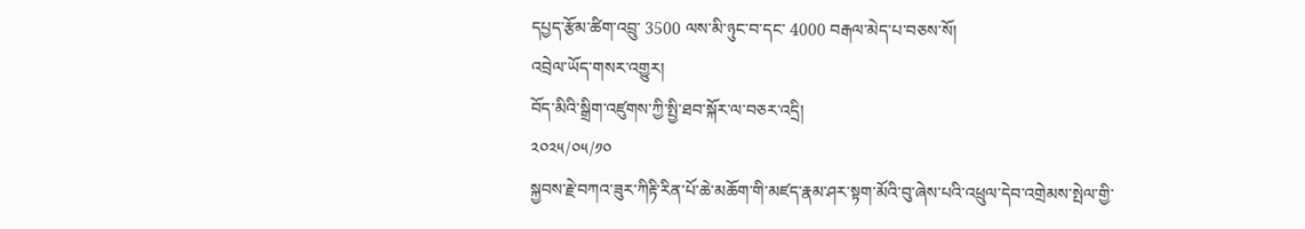དཔྱད་རྩོམ་ཚིག་འབྲུ་ 3500 ལས་མི་ཉུང་བ་དང་ 4000 བརྒལ་མེད་པ་བཅས་སོ།
འབྲེལ་ཡོད་གསར་འགྱུར།
བོད་མིའི་སྒྲིག་འཛུགས་ཀྱི་སྤྱི་ཐབ་སྐོར་ལ་བཅར་འདྲི།
༢༠༢༥/༠༥/༡༠
སྐྱབས་རྗེ་བཀའ་ཟུར་ཀིརྟི་རིན་པོ་ཆེ་མཆོག་གི་མཛད་རྣམ་ཤར་སྟག་མོའི་བུ་ཞེས་པའི་འཕྲུལ་དེབ་འགྲེམས་སྤེལ་གྱི་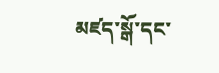མཛད་སྒོ་དང་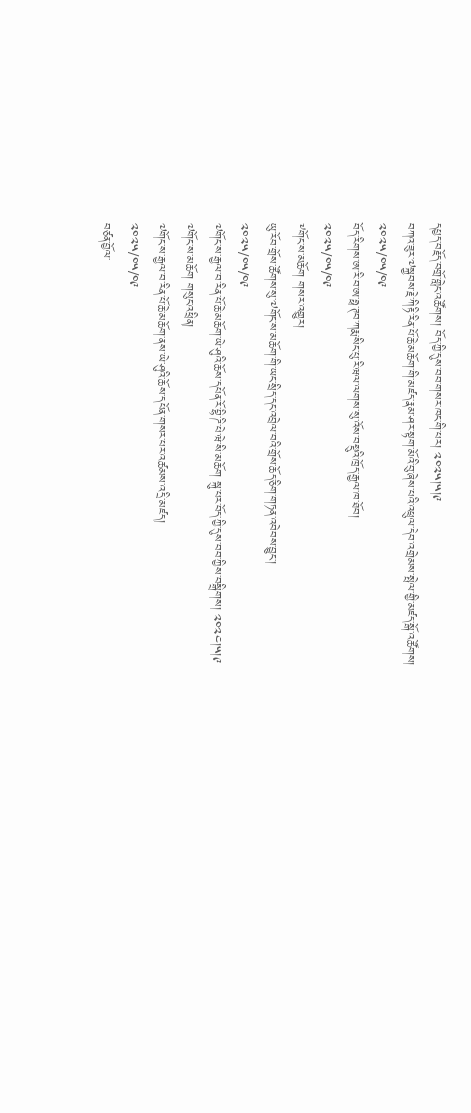དཔྱད་བརྗོད་བགྲོ་གླེང་འཚོགས། བོད་ཀྱི་དུས་བབ་གསར་ཁང་གི་པར། ༢༠༢༥།༥།༩
བཀའ་ཟུར་༧སྐྱབས་རྗེ་ཀིརྟི་རིན་པོ་ཆེ་མཆོག་གི་མཛད་རྣམ་ཤར་སྟག་མོའི་བུ་ཞེས་པའི་འཕྲུལ་དེབ་འགྲེམས་སྤེལ་གྱི་མཛད་སྒོ་འཚོགས།
༢༠༢༥/༠༥/༠༩
བོད་རིགས་ཨ་རི་བ་ཨ་ཧྥ་ཊབ་ཀརྨ་སིང་པུ་རི་ཝལ་ལགས་སུ་འོས་བསྡུའི་ཁྲོད་རྒྱལ་ཁ་ཐོབ།
༢༠༢༥/༠༥/༠༩
༸གོང་ས་མཆོག གསར་འགྱུར།
ཡུ་རོབ་གྲོས་ཚོགས་སུ་༧གོང་ས་མཆོག་གི་ཡང་སྲིད་དང་འབྲེལ་བའི་གྲོས་ཆོད་ཅིག་གཏན་འབེབས་བྱུང་།
༢༠༢༥/༠༥/༠༩
༧གོང་ས་རྒྱལ་བ་རིན་པོ་ཆེ་མཆོག་ཡེ་ཤུའི་ཆོས་དཔོན་རོ་བྷི་ཌི་པེ་ཝེ་སི་མཆོག སྐུ་པར་བོད་ཀྱི་དུས་བབ་ཀྱིས་བསྒྲིགས། ༢༠༢༤།༥།༩
༧གོང་ས་མཆོག གསུང་འཕྲིན།
༧གོང་ས་རྒྱལ་བ་རིན་པོ་ཆེ་མཆོག་ནས་ཡེ་ཤུའི་ཆོས་དཔོན་གསར་པར་འཚམས་འདྲི་མཛད།
༢༠༢༥/༠༥/༠༩
བཙན་བྱོལ་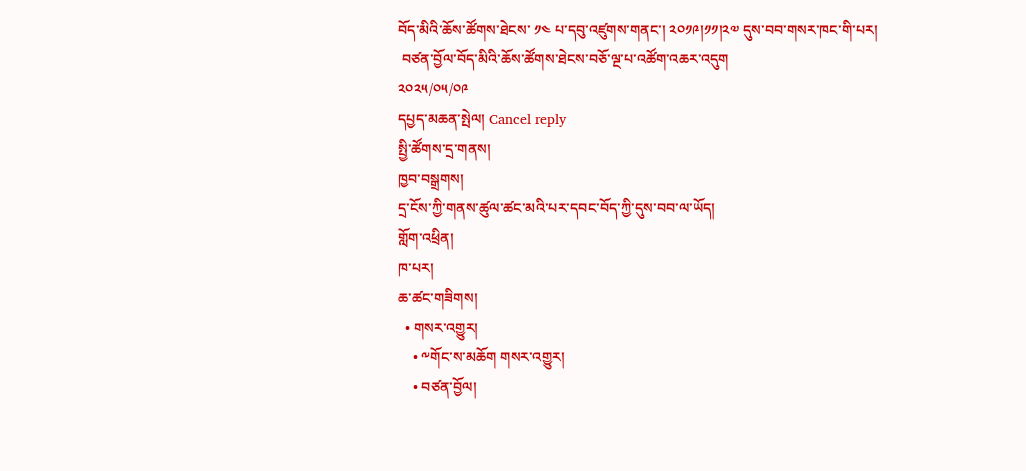བོད་མིའི་ཆོས་ཚོགས་ཐེངས་ ༡༤ པ་དབུ་འཛུགས་གནང་། ༢༠༡༩།༡༡།༢༧ དུས་བབ་གསར་ཁང་གི་པར།
 བཙན་བྱོལ་བོད་མིའི་ཆོས་ཚོགས་ཐེངས་བཅོ་ལྔ་པ་འཚོག་འཆར་འདུག
༢༠༢༥/༠༥/༠༩
དཔྱད་མཆན་སྤེལ། Cancel reply
སྤྱི་ཚོགས་དྲ་གནས།
ཁྱབ་བསྒྲགས།
དྲ་ངོས་ཀྱི་གནས་ཚུལ་ཚང་མའི་པར་དབང་བོད་ཀྱི་དུས་བབ་ལ་ཡོད།
གློག་འཕྲིན།
ཁ་པར།
ཆ་ཚང་གཟིགས།
  • གསར་འགྱུར།
    • ༸གོང་ས་མཆོག གསར་འགྱུར།
    • བཙན་བྱོལ།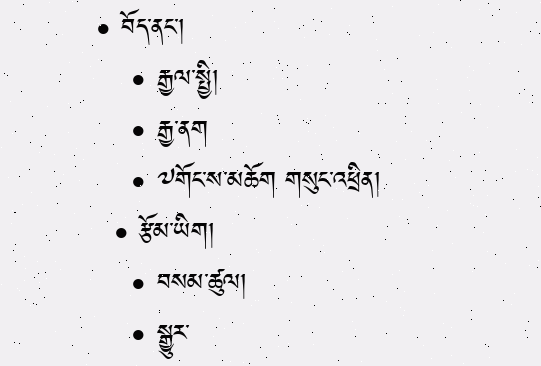• བོད་ནང་།
    • རྒྱལ་སྤྱི།
    • རྒྱ་ནག
    • ༧གོང་ས་མཆོག གསུང་འཕྲིན།
  • རྩོམ་ཡིག།
    • བསམ་ཚུལ།
    • སྒྱུར་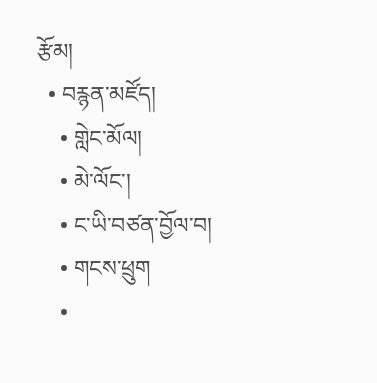རྩོམ།
  • བརྙན་མཛོད།
    • གླེང་མོལ།
    • མེ་ལོང་།
    • ང་ཡི་བཙན་བྱོལ་བ།
    • གངས་ཕྲུག
    •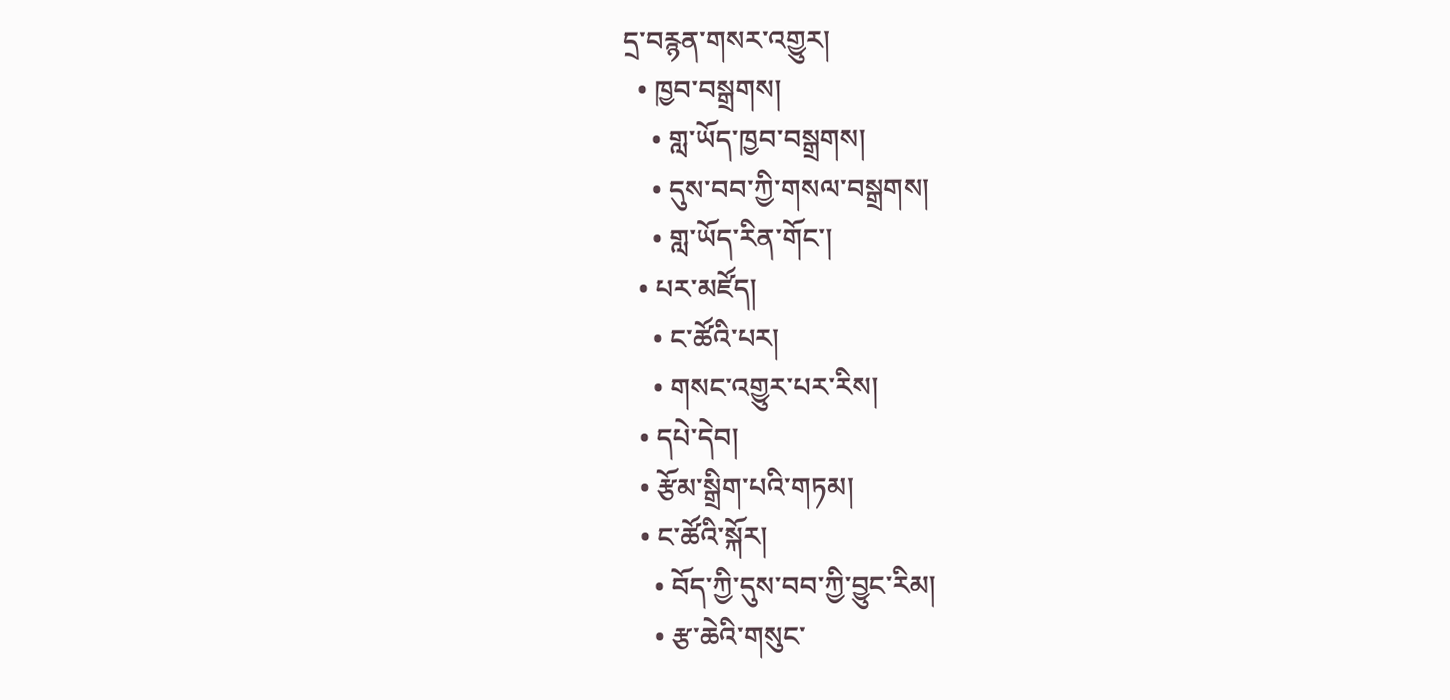དྲ་བརྙན་གསར་འགྱུར།
  • ཁྱབ་བསྒྲགས།
    • གླ་ཡོད་ཁྱབ་བསྒྲགས།
    • དུས་བབ་ཀྱི་གསལ་བསྒྲགས།
    • གླ་ཡོད་རིན་གོང་།
  • པར་མཛོད།
    • ང་ཚོའི་པར།
    • གསང་འགྱུར་པར་རིས།
  • དཔེ་དེབ།
  • རྩོམ་སྒྲིག་པའི་གཏམ།
  • ང་ཚོའི་སྐོར།
    • བོད་ཀྱི་དུས་བབ་ཀྱི་བྱུང་རིམ།
    • རྩ་ཆེའི་གསུང་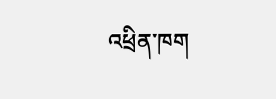འཕྲིན་ཁག